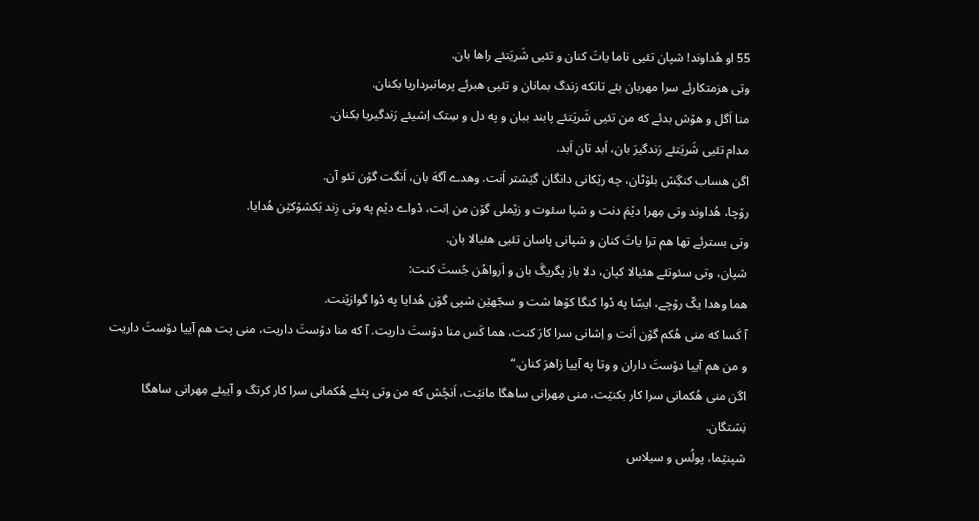55 او هُداوند! شپان تئیی ناما یاتَ کنان و تئیی شَریَتئے راها بان.
وتی هزمتکارئے سرا مهربان بئے تانکه زندگ بمانان و تئیی هبرئے پرمانبرداریا بکنان.
منا اَگل و هۆش بدئے که من تئیی شَریَتئے پابند ببان و په دل و سِتک اِشیئے رَندگیریا بکنان.
مدام تئیی شَریَتئے رَندگیرَ بان، اَبد تان اَبد.
اگن هساب کنگِش بلۆٹان، چه رێکانی دانگان گێشتر اَنت. وهدے آگهَ بان، اَنگت گۆن تئو آن.
رۆچا، هُداوند وتی مِهرا دێمَ دنت و شپا سئوت و زێملی گۆن من اِنت، دْواے دێم په وتی زِند بَکشۆکێن هُدایا.
وتی بسترئے تها هم ترا یاتَ کنان و شپانی پاسان تئیی هئیالا بان.
شپان، وتی سئوتئے هئیالا کپان، دلا باز پگریگَ بان و اَرواهُن جُستَ کنت:
هما وهدا یکّ رۆچے، ایسّا په دْوا کنگا کۆها شت و سجّهێن شپی گۆن هُدایا په دْوا گوازێنت.
آ کَسا که منی هُکم گۆن اَنت و اِشانی سرا کارَ کنت، هما کَس منا دۆستَ داریت. آ که منا دۆستَ داریت، منی پت هم آییا دۆستَ داریت و من هم آییا دۆستَ داران و وتا په آییا زاهرَ کنان.“
اگن منی هُکمانی سرا کار بکنێت، منی مِهرانی ساهگا مانێت، اَنچُش که من وتی پتئے هُکمانی سرا کار کرتگ و آییئے مِهرانی ساهگا نِشتگان.
شپنێما، پولُس و سیلاس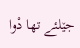جێلئے تها دْوا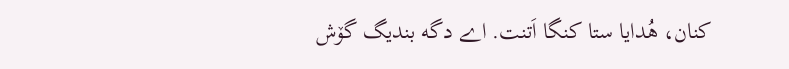کنان، هُدایا ستا کنگا اَتنت. اے دگه بندیگ گۆش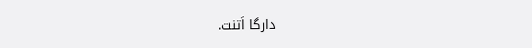دارگا اَتنت.